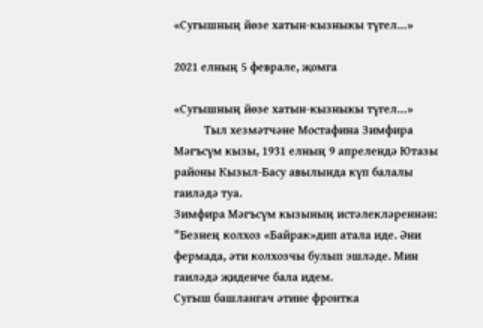«Сугышның йөзе хатын-кызныкы түгел…»

2021 елның 5 феврале, җомга

«Сугышның йөзе хатын-кызныкы түгел…»
          Тыл хезмәтчәне Мостафина Зимфира Мәгъсүм кызы, 1931 елның 9 апрелендә Ютазы районы Кызыл-Басу авылында күп балалы гаиләдә туа.
Зимфира Мәгъсүм кызының истәлекләреннән: "Безнең колхоз «Байрак»дип атала иде. Әни фермада, әти колхозчы булып эшләде. Мин гаиләдә җиденче бала идем.
Сугыш башлангач әтине фронтка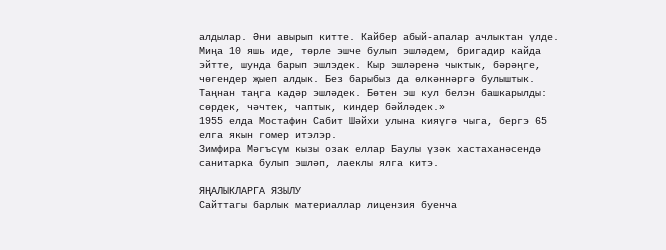алдылар. Әни авырып китте. Кайбер абый-апалар ачлыктан үлде. Миңа 10 яшь иде, төрле эшче булып эшләдем, бригадир кайда эйтте, шунда барып эшлэдек. Кыр эшләренә чыктык, бәрәңге, чөгендер җыеп алдык. Без барыбыз да өлкәннәргә булыштык. Таңнан таңга кадәр эшләдек. Бөтен эш кул белэн башкарылды: сөрдек, чәчтек, чаптык, киндер бәйләдек.»
1955 елда Мостафин Сабит Шәйхи улына кияүгә чыга, бергэ 65 елга якын гомер итэлэр.
Зимфира Мәгъсүм кызы озак еллар Баулы үзәк хастаханәсендә санитарка булып эшләп, лаеклы ялга китэ.

ЯҢАЛЫКЛАРГА ЯЗЫЛУ
Сайттагы барлык материаллар лицензия буенча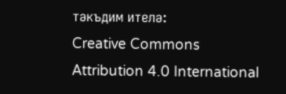тәкъдим ителә:
Creative Commons Attribution 4.0 International